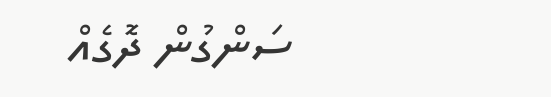ސަންގުން ދޮގެއް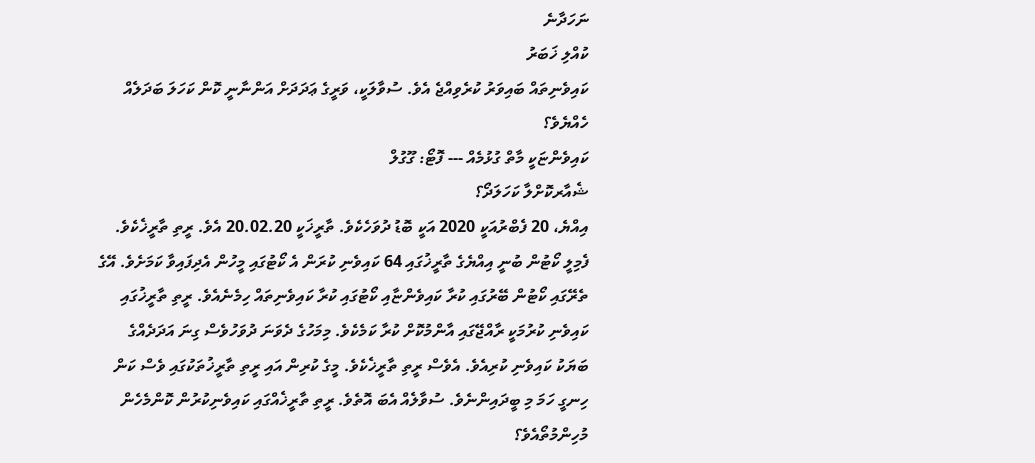ނަހަދާނެ
ކުއްލި ޚަބަރު
ކައިވެނިތައް ބައިވަރު ކުރެވިއްޖެ އެވެ. ސުވާލަކީ، ވަރީގެ ޢަދަދަށް އަންނާނީ ކޮން ކަހަލަ ބަދަލެއް ހެއްޔެވެ؟
ކައިވެންޏަކީ މާތް ގުޅުމެއް --- ފޮޓޯ: ގޫގުލް
ޝެއާރކޮށްލާ ކަހަލަދޯ؟
އިއްޔެ، 20 ފެބްރުއަކީ 2020 އަކީ ބޮޑު ދުވަހެކެވެ. ތާރީޚަކީ 20.02.20 އެވެ. ރީތި ތާރީޚެކެވެ. ފެމިލީ ކޯޓުން ބުނީ އިއްޔެގެ ތާރީޚުގައި 64 ކައިވެނި ކުރަން އެ ކޯޓުގައި މީހުން އެދިފައިވާ ކަމަށެވެ. އޭގެ ތެރޭގައި ކޯޓުން ބޭރުގައި ކުރާ ކައިވެންޏާއި ކޯޓުގައި ކުރާ ކައިވެނިތައް ހިމެނެއެވެ. ރީތި ތާރީޚުގައި ކައިވެނި ކުރުމަކީ ރާއްޖޭގައި އާންމުކޮށް ކުރާ ކަމެކެވެ. މިމަހުގެ ދެވަނަ ދުވަހުވެސް ގިނަ އަދަދެއްގެ ބަޔަކު ކައިވެނި ކުރިއެވެ. އެވެސް ރީތި ތާރީޚެކެވެ. މީގެ ކުރިން އައި ރީތި ތާރީޚުތަކުގައި ވެސް ކަން ހިނގީ ހަމަ މި ބީދައިންނެވެ. ސުވާލެއް އެބަ އޮތެވެ. ރީތި ތާރީޚެއްގައި ކައިވެނިކުރުން ކޮންމެހެން މުހިންމުތޯއެވެ؟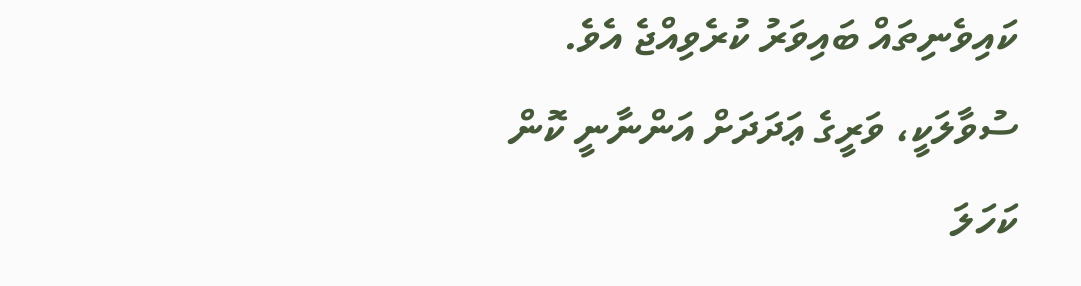ކައިވެނިތައް ބައިވަރު ކުރެވިއްޖެ އެވެ. ސުވާލަކީ، ވަރީގެ ޢަދަދަށް އަންނާނީ ކޮން ކަހަލަ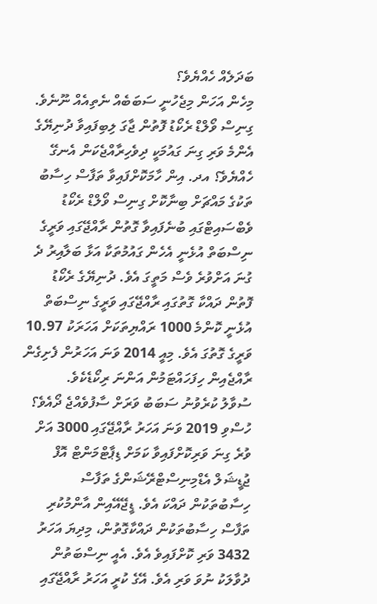ބަދަލެއް ހެއްޔެވެ؟
މިހެން އަހަން މިޖެހުނީ ސަބަބެއް ނެތިއެއް ނޫނެވެ. ގިނިސް ވޯލްޑް ރެކޯޑު ފޮތުން ޖާގަ ލިބިފައިވާ ދުނިޔޭގެ އެންމެ ވަރި ގިނަ ގައުމަކީ ދިވެހިރާއްޖެކަން އެނގޭ ހެއްޔެވެ؟ އދ. އިން ހާމަކޮށްފައިވާ ތަފާސް ހިސާބު ތަކުގެ މައްޗަށް ބިނާކޮށް ގިނިސް ވޯލްޑް ރެކޯޑު ވެބްސައިޓްގައި ބުނެފައިވާ ގޮތުން ރާއްޖޭގައި ވަރީގެ ނިސްބަތް އުޅެނީ އެހެން ގައުމުތަކާ އަޅާ ބަލާއިރު ދެ ގުނަ އަށްވުރެ ވެސް މަތީގަ އެވެ. ދުނިޔޭގެ ރެކޯޑު ފޮތުން ދައްކާ ގޮތުގައި ރާއްޖޭގައި ވަރީގެ ނިސްބަތް އުޅެނީ ކޮންމެ 1000 ރައްޔިތަކަށް އަހަރަކު 10.97 ވަރީގެ ގޮތުގަ އެވެ. މިއީ 2014 ވަނަ އަހަރުން ފެށިގެން ރާއްޖެއިން ހިފަހައްޓަމުން އަންނަ ރިކޯޑެކެވެ.
ސުވާލު ކުރެވުނު ސަބަބު ވަރަށް ސާފުވެއްޖެ ދޯއެވެ؟ ހުސްވި 2019 ވަނަ އަހަރު ރާއްޖޭގައި 3000 އަށް ވުރެ ގިނަ ވަރިކޮށްފައިވާ ކަމަށް ޑިޕާޓްމަންޓް އޮފް ޖުޑީޝަލް އެޑްމިނިސްޓްރޭޝަންގެ ތަފާސް ހިސާބުތަކުން ދައްކަ އެވެ. ޑީޖޭއޭއިން އާންމުކުރި ތަފާސް ހިސާބުތަކުން ދައްކާގޮތުން، މިދިޔަ އަހަރު 3432 ވަރި ކޮށްފައިވެ އެވެ. އެއީ ނިސްބަތުން ދުވާލަކު ނުވަ ވަރި އެވެ. އޭގެ ކުރީ އަހަރު ރާއްޖޭގައި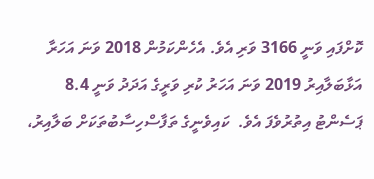ކޮށްފައި ވަނީ 3166 ވަރި އެވެ. އެހެންކަމުން 2018 ވަނަ އަހަރާ އަޅާބަލާއިރު 2019 ވަނަ އަހަރު ކުރި ވަރީގެ އަދަދު ވަނީ 8.4 ޕަސެންޓު އިތުރުވެފަ އެވެ.  ކައިވެނީގެ ތަފާސްހިސާބުތަކަށް ބަލާއިރު،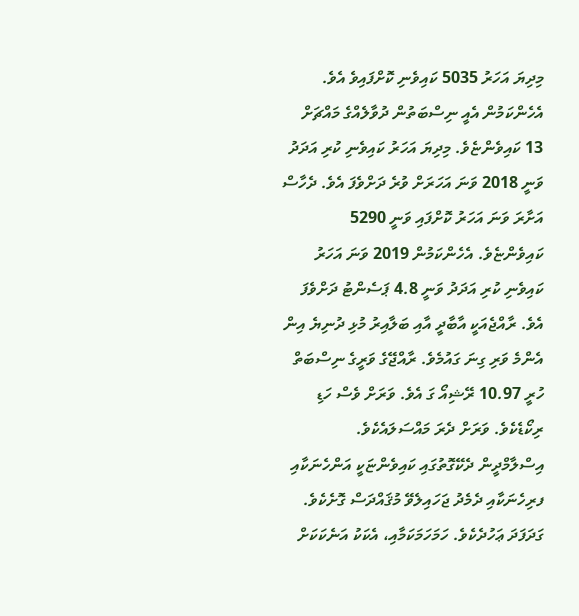މިދިޔަ އަހަރު 5035 ކައިވެނި ކޮށްފައިވެ އެވެ. އެހެންކަމުން އެއީ ނިސްބަތުން ދުވާލެއްގެ މައްޗަށް 13 ކައިވެންޏެވެ. މިދިޔަ އަހަރު ކައިވެނި ކުރި އަދަދު ވަނީ 2018 ވަނަ އަހަރަށް ވުރެ ދަށްވެފަ އެވެ. ދެހާސް އަށާރަ ވަނަ އަހަރު ކޮށްފައި ވަނީ 5290 ކައިވެންޏެވެ. އެހެންކަމުން 2019 ވަނަ އަހަރު ކައިވެނި ކުރި އަދަދު ވަނީ 4.8 ޕަސެންޓު ދަށްވެފަ އެވެ. ރާއްޖެއަކީ އާބާދީ އާއި ބަލާއިރު މުޅި ދުނިޔެ އިން އެންމެ ވަރި ގިނަ ގައުމެވެ. ރާއްޖޭގެ ވަރީގެ ނިސްބަތް ހުރީ 10.97 ރޭޝިއޯ ގަ އެވެ. ވަރަށް ވެސް ހަޑި ރިކޯޑެކެވެ. ވަރަށް ދެރަ މައްސަލައެކެވެ.
އިސްލާމްދީން ދެކޭގޮތުގައި ކައިވެންޏަކީ އަންހެނަކާއި ފރިހެނަކާއި ދެމެދު ޖަހައިލެވޭ މުޤައްދަސް ގޮށެކެވެ. ގަދަފަދަ ޢަހުދެކެވެ. ހަމަހަމަކަމާއި، އެކަކު އަނެކަކަށް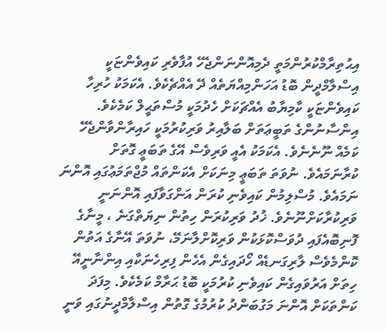އިޙުތިރާމްކުރުންމަތީ ދެމިއޮންނަންޖެހޭ އުފާވެރި ކައިވެންޏަކީ އިސްލާމްދީން ބޮޑު އަހަންމިއްޔަތެއް ދޭ އެއްޗެކެވެ. އެކަމަކު ހުރިހާ ކައިވެންޏަކީ ކާމިޔާބު އެއްޗަކަށް ހެދުމަކީ މުސްތަޙީލް ކަމެކެވެ. އިންސާނުންގެ ތަބީޢަތަށް ބަލާއިރު ވަރިކުރުމަކީ ހައިރާންވާންޖެހޭ ކަމެއް ނޫނެނެވެ. އެކަމަކު އެއީ ވަރިވެސް އޭގެ ތަބަޢީ ގޮތަށް ކުރާނަމައެވެ. ނުވަތަ ތަބަޢީ މިނަކަށް އެކަންތައް މުޖްތަމަޢުގައި އޮންނަ ނަމައެވެ. މުސްލިމުން ކައިވެނި ކުރަން އަންގަވާފައި އޮންނަނީ ވަރިކުރާކަށްނޫނެވެ. ޚުދު ވަރިކުރަން ހިތުން ނިޔަތްގަނެ ، މީނާގެ ފޮނިބޮއެފައި ދުވަސްކޮޅަކުން ވަރިކޮށްލާނަމޭ، ނުވަތަ އޭނާގެ އަތުން ކޮންމެވެސް ލާރިގަނޑެއް ހޯދައިގެން އެހެން ފިރިހެނަކާއި އިންނާނީއޭ ހިތަށް އަރުވައިގެން ކައިވެނި ކުރުމަކީ ބޮޑު ޙަރާމް ކަމެކެވެ. މިފަދަ ކަންތަކަށް އޮންނަ މަގުބަންދު ކުރުމުގެ ގޮތުން އިސްލާމްދީނުގައި ވަނީ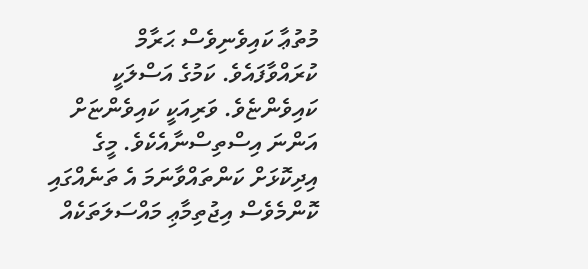މުތުޢާ ކައިވެނިވެސް ޙަރާމް ކުރައްވާފައެވެ. ކަމުގެ އަސްލަކީ ކައިވެންޏެވެ. ވަރިއަކީ ކައިވެންޏަށް އަންނަ އިސްތިސްނާއެކެވެ. މީގެ އިދިކޮޅަށް ކަންތައްވާނަމަ އެ ތަނެއްގައި ކޮންމެވެސް އިޖުތިމާޢި މައްސަލަތަކެއް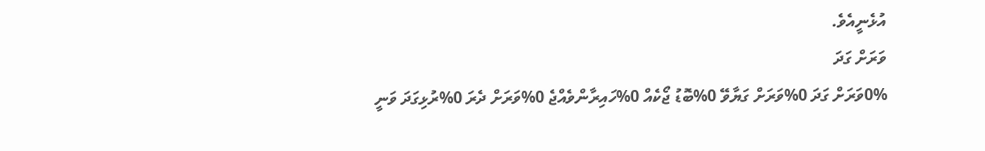އުޅެނީއެވެ.
ވަރަށް ގަދަ
0%ވަރަށް ގަދަ 0%ވަރަށް ގަޔާވޭ 0%ބޮޑު ޖޯކެއް 0%ހައިރާންވެއްޖެ 0%ވަރަށް ދެރަ 0%ރުޅިގަދަ ވަނީ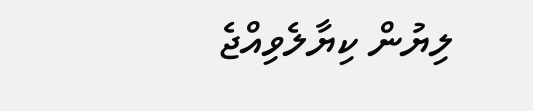ލިޔުން ކިޔާލެވިއްޖެ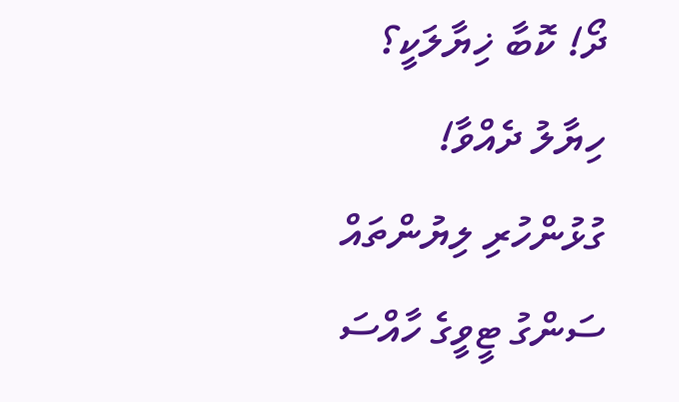ދޯ! ކޮބާ ޚިޔާލަކީ؟
ހިޔާލު ދެއްވާ!
ގުޅުންހުރި ލިޔުންތައް
ސަންގު ޓީވީގެ ހާއްސަ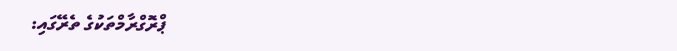ޕްރޮގްރާމްތަކުގެ ތެރޭގައި: